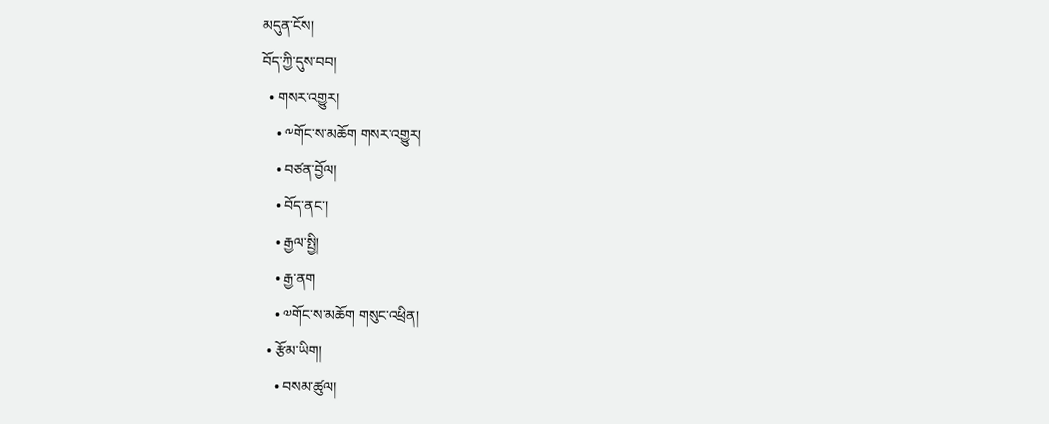མདུན་ངོས།
བོད་ཀྱི་དུས་བབ།
  • གསར་འགྱུར།
    • ༸གོང་ས་མཆོག གསར་འགྱུར།
    • བཙན་བྱོལ།
    • བོད་ནང་།
    • རྒྱལ་སྤྱི།
    • རྒྱ་ནག
    • ༧གོང་ས་མཆོག གསུང་འཕྲིན།
  • རྩོམ་ཡིག།
    • བསམ་ཚུལ།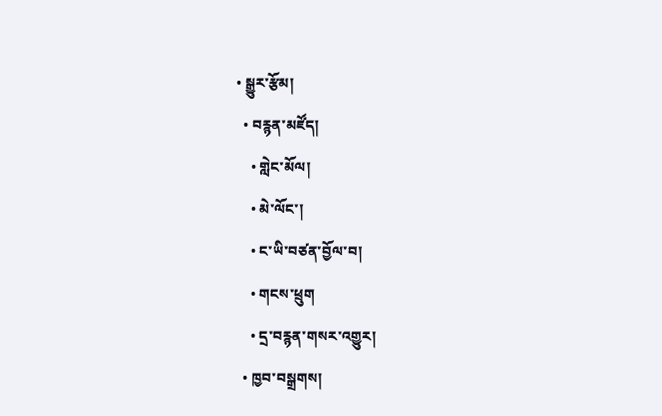• སྒྱུར་རྩོམ།
  • བརྙན་མཛོད།
    • གླེང་མོལ།
    • མེ་ལོང་།
    • ང་ཡི་བཙན་བྱོལ་བ།
    • གངས་ཕྲུག
    • དྲ་བརྙན་གསར་འགྱུར།
  • ཁྱབ་བསྒྲགས།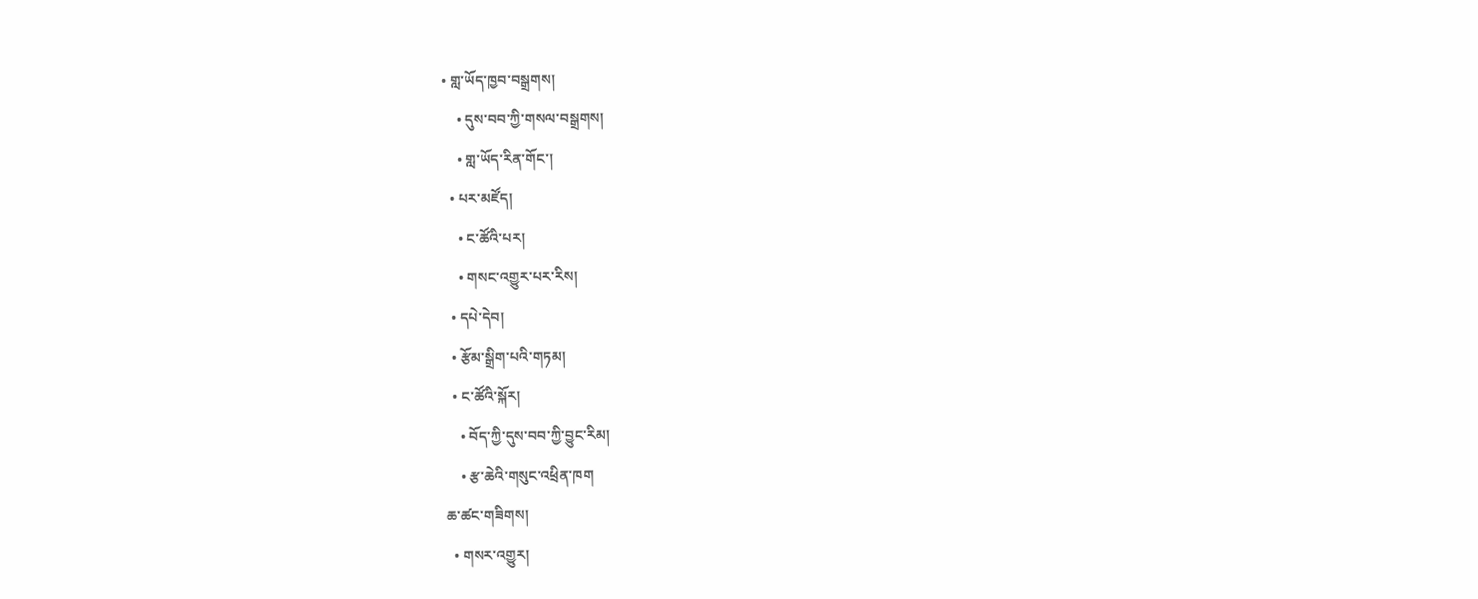• གླ་ཡོད་ཁྱབ་བསྒྲགས།
    • དུས་བབ་ཀྱི་གསལ་བསྒྲགས།
    • གླ་ཡོད་རིན་གོང་།
  • པར་མཛོད།
    • ང་ཚོའི་པར།
    • གསང་འགྱུར་པར་རིས།
  • དཔེ་དེབ།
  • རྩོམ་སྒྲིག་པའི་གཏམ།
  • ང་ཚོའི་སྐོར།
    • བོད་ཀྱི་དུས་བབ་ཀྱི་བྱུང་རིམ།
    • རྩ་ཆེའི་གསུང་འཕྲིན་ཁག
ཆ་ཚང་གཟིགས།
  • གསར་འགྱུར།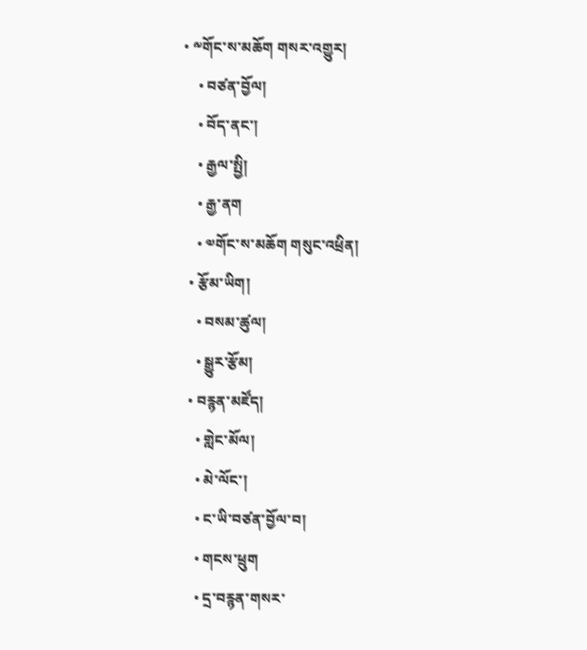• ༸གོང་ས་མཆོག གསར་འགྱུར།
    • བཙན་བྱོལ།
    • བོད་ནང་།
    • རྒྱལ་སྤྱི།
    • རྒྱ་ནག
    • ༧གོང་ས་མཆོག གསུང་འཕྲིན།
  • རྩོམ་ཡིག།
    • བསམ་ཚུལ།
    • སྒྱུར་རྩོམ།
  • བརྙན་མཛོད།
    • གླེང་མོལ།
    • མེ་ལོང་།
    • ང་ཡི་བཙན་བྱོལ་བ།
    • གངས་ཕྲུག
    • དྲ་བརྙན་གསར་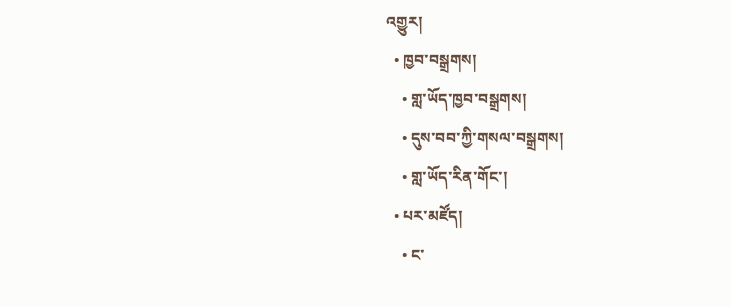འགྱུར།
  • ཁྱབ་བསྒྲགས།
    • གླ་ཡོད་ཁྱབ་བསྒྲགས།
    • དུས་བབ་ཀྱི་གསལ་བསྒྲགས།
    • གླ་ཡོད་རིན་གོང་།
  • པར་མཛོད།
    • ང་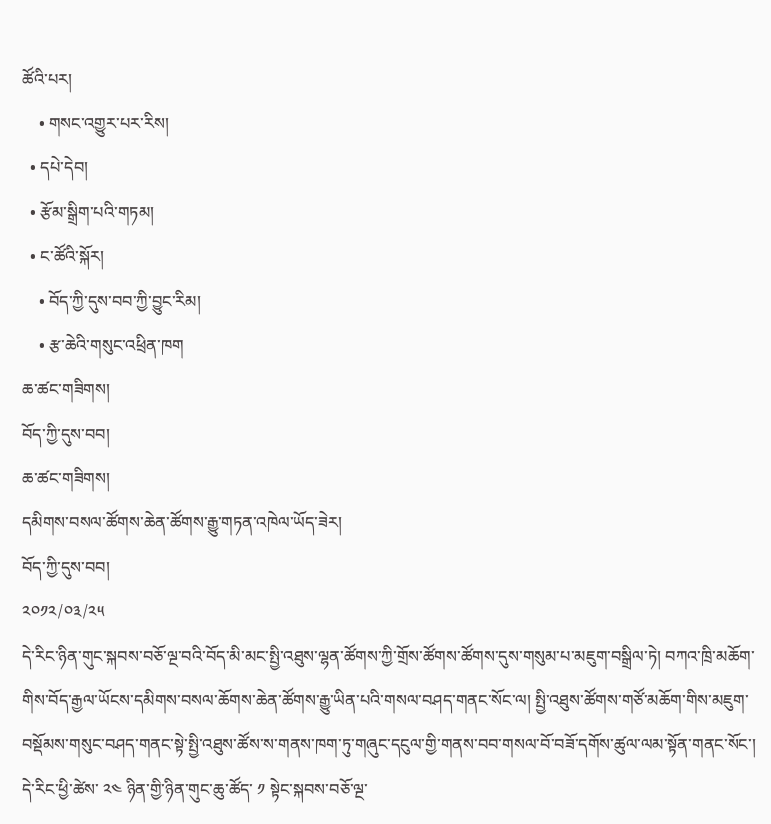ཚོའི་པར།
    • གསང་འགྱུར་པར་རིས།
  • དཔེ་དེབ།
  • རྩོམ་སྒྲིག་པའི་གཏམ།
  • ང་ཚོའི་སྐོར།
    • བོད་ཀྱི་དུས་བབ་ཀྱི་བྱུང་རིམ།
    • རྩ་ཆེའི་གསུང་འཕྲིན་ཁག
ཆ་ཚང་གཟིགས།
བོད་ཀྱི་དུས་བབ།
ཆ་ཚང་གཟིགས།
དམིགས་བསལ་ཚོགས་ཆེན་ཚོགས་རྒྱུ་གཏན་འཁེལ་ཡོད་ཟེར།
བོད་ཀྱི་དུས་བབ།
༢༠༡༢/༠༣/༢༥
དེ་རིང་ཉིན་གུང་སྐབས་བཅོ་ལྔ་བའི་བོད་མི་མང་སྤྱི་འཐུས་ལྷན་ཚོགས་ཀྱི་གྲོས་ཚོགས་ཚོགས་དུས་གསུམ་པ་མཇུག་བསྒྲིལ་ཏེ། བཀའ་ཁྲི་མཆོག་གིས་བོད་རྒྱལ་ཡོངས་དམིགས་བསལ་ཆོགས་ཆེན་ཚོགས་རྒྱུ་ཡིན་པའི་གསལ་བཤད་གནང་སོང་ལ། སྤྱི་འཐུས་ཚོགས་གཙོ་མཆོག་གིས་མཇུག་བསྡོམས་གསུང་བཤད་གནང་སྟེ་སྤྱི་འཐུས་ཚོས་ས་གནས་ཁག་ཏུ་གཞུང་དངུལ་གྱི་གནས་བབ་གསལ་བོ་བཟོ་དགོས་ཚུལ་ལམ་སྟོན་གནང་སོང་།
དེ་རིང་ཕྱི་ཚེས་ ༢༤ ཉིན་གྱི་ཉིན་གུང་ཆུ་ཚོད་ ༡ སྟེང་སྐབས་བཅོ་ལྔ་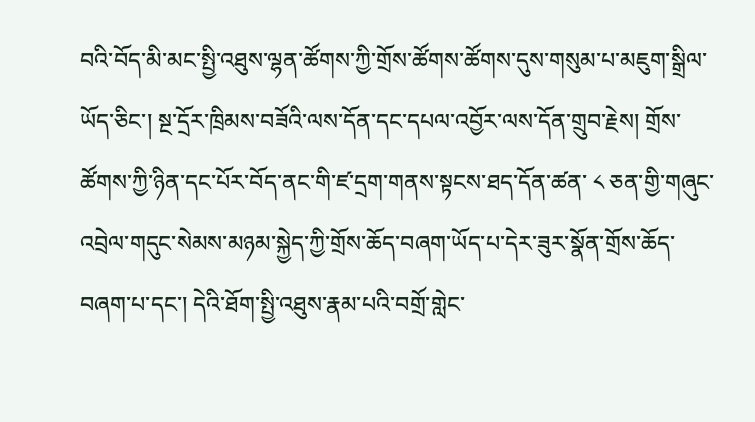བའི་བོད་མི་མང་སྤྱི་འཐུས་ལྷན་ཚོགས་ཀྱི་གྲོས་ཚོགས་ཚོགས་དུས་གསུམ་པ་མཇུག་སྒྲིལ་ཡོད་ཅིང་། སྔ་དྲོར་ཁྲིམས་བཟོའི་ལས་དོན་དང་དཔལ་འབྱོར་ལས་དོན་གྲུབ་རྗེས། གྲོས་ཚོགས་ཀྱི་ཉིན་དང་པོར་བོད་ནང་གི་ཛ་དྲག་གནས་སྟངས་ཐད་དོན་ཚན་ ༨ ཅན་གྱི་གཞུང་འབྲེལ་གདུང་སེམས་མཉམ་སྐྱེད་ཀྱི་གྲོས་ཆོད་བཞག་ཡོད་པ་དེར་ཟུར་སྣོན་གྲོས་ཆོད་བཞག་པ་དང་། དེའི་ཐོག་སྤྱི་འཐུས་རྣམ་པའི་བགྲོ་གླེང་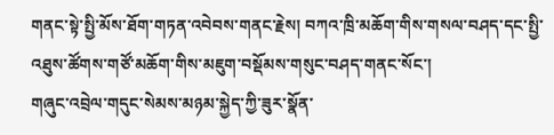གནང་སྟེ་སྤྱི་མོས་ཐོག་གཏན་འབེབས་གནང་རྗེས། བཀའ་ཁྲི་མཆོག་གིས་གསལ་བཤད་དང་སྤྱི་འཐུས་ཚོགས་གཙོ་མཆོག་གིས་མཇུག་བསྡོམས་གསུང་བཤད་གནང་སོང་།
གཞུང་འབྲེལ་གདུང་སེམས་མཉམ་སྐྱེད་ཀྱི་ཟུར་སྣོན་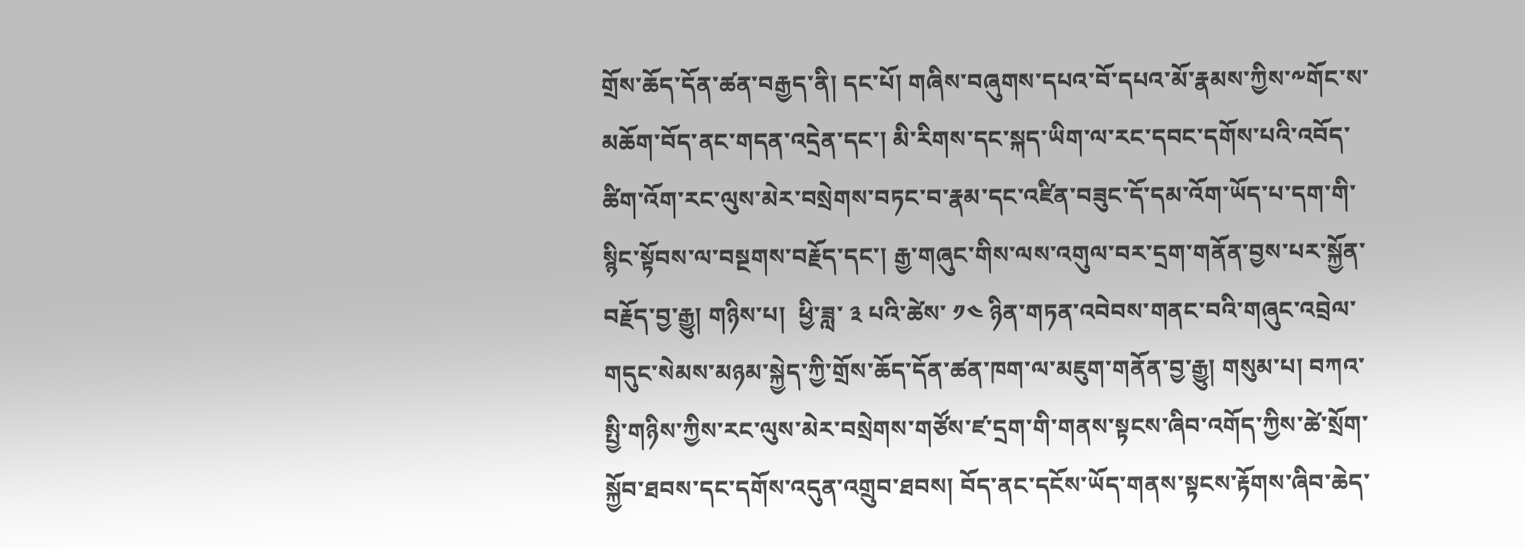གྲོས་ཆོད་དོན་ཚན་བརྒྱད་ནི། དང་པོ། གཞིས་བཞུགས་དཔའ་བོ་དཔའ་མོ་རྣམས་ཀྱིས་༸གོང་ས་མཆོག་བོད་ནང་གདན་འདྲེན་དང་། མི་རིགས་དང་སྐད་ཡིག་ལ་རང་དབང་དགོས་པའི་འབོད་ཚིག་འོག་རང་ལུས་མེར་བསྲེགས་བཏང་བ་རྣམ་དང་འཛིན་བཟུང་དོ་དམ་འོག་ཡོད་པ་དག་གི་སྙིང་སྟོབས་ལ་བསྔགས་བརྗོད་དང་། རྒྱ་གཞུང་གིས་ལས་འགུལ་བར་དྲག་གནོན་བྱས་པར་སྐྱོན་བརྗོད་བྱ་རྒྱུ། གཉིས་པ།  ཕྱི་ཟླ་ ༣ པའི་ཚེས་ ༡༤ ཉིན་གཏན་འབེབས་གནང་བའི་གཞུང་འབྲེལ་གདུང་སེམས་མཉམ་སྐྱེད་ཀྱི་གྲོས་ཆོད་དོན་ཚན་ཁག་ལ་མཇུག་གནོན་བྱ་རྒྱུ། གསུམ་པ། བཀའ་སྤྱི་གཉིས་ཀྱིས་རང་ལུས་མེར་བསྲེགས་གཙོས་ཛ་དྲག་གི་གནས་སྟངས་ཞིབ་འགོད་ཀྱིས་ཚེ་སྲོག་སྐྱོབ་ཐབས་དང་དགོས་འདུན་འགྲུབ་ཐབས། བོད་ནང་དངོས་ཡོད་གནས་སྟངས་རྟོགས་ཞིབ་ཆེད་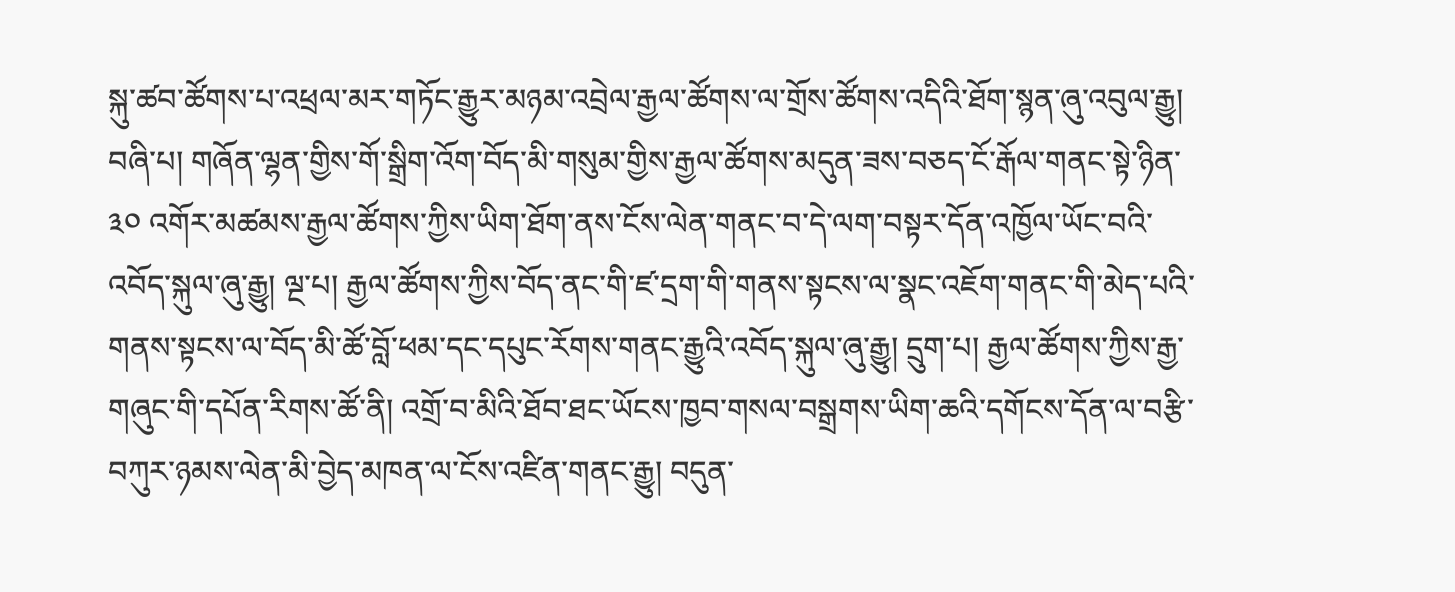སྐུ་ཚབ་ཚོགས་པ་འཕྲལ་མར་གཏོང་རྒྱུར་མཉམ་འབྲེལ་རྒྱལ་ཚོགས་ལ་གྲོས་ཚོགས་འདིའི་ཐོག་སྙན་ཞུ་འབུལ་རྒྱུ། བཞི་པ། གཞོན་ལྷན་གྱིས་གོ་སྒྲིག་འོག་བོད་མི་གསུམ་གྱིས་རྒྱལ་ཚོགས་མདུན་ཟས་བཅད་ངོ་རྒོལ་གནང་སྟེ་ཉིན་ ༣༠ འགོར་མཚམས་རྒྱལ་ཚོགས་ཀྱིས་ཡིག་ཐོག་ནས་ངོས་ལེན་གནང་བ་དེ་ལག་བསྟར་དོན་འཁྱོལ་ཡོང་བའི་འབོད་སྐུལ་ཞུ་རྒྱུ། ལྔ་པ། རྒྱལ་ཚོགས་ཀྱིས་བོད་ནང་གི་ཛ་དྲག་གི་གནས་སྟངས་ལ་སྣང་འཇོག་གནང་གི་མེད་པའི་གནས་སྟངས་ལ་བོད་མི་ཚོ་བློ་ཕམ་དང་དཔུང་རོགས་གནང་རྒྱུའི་འབོད་སྐུལ་ཞུ་རྒྱུ། དྲུག་པ། རྒྱལ་ཚོགས་ཀྱིས་རྒྱ་གཞུང་གི་དཔོན་རིགས་ཚོ་ནི། འགྲོ་བ་མིའི་ཐོབ་ཐང་ཡོངས་ཁྱབ་གསལ་བསྒྲགས་ཡིག་ཆའི་དགོངས་དོན་ལ་བརྩི་བཀུར་ཉམས་ལེན་མི་བྱེད་མཁན་ལ་ངོས་འཛིན་གནང་རྒྱུ། བདུན་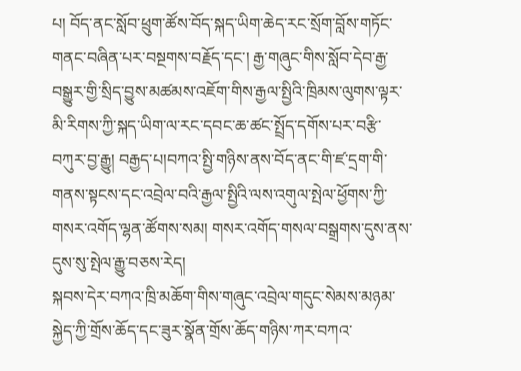པ། བོད་ནང་སློབ་ཕྲུག་ཚོས་བོད་སྐད་ཡིག་ཆེད་རང་སྲོག་བློས་གཏོང་གནང་བཞིན་པར་བསྔགས་བརྗོད་དང་། རྒྱ་གཞུང་གིས་སློབ་དེབ་རྒྱ་བསྒྱུར་གྱི་སྲིད་བྱུས་མཚམས་འཇོག་གིས་རྒྱལ་སྤྱིའི་ཁྲིམས་ལུགས་ལྟར་མི་རིགས་ཀྱི་སྐད་ཡིག་ལ་རང་དབང་ཆ་ཚང་སྤྲོད་དགོས་པར་བརྩི་བཀུར་བྱ་རྒྱུ། བརྒྱད་པ།བཀའ་སྤྱི་གཉིས་ནས་བོད་ནང་གི་ཛ་དྲག་གི་གནས་སྟངས་དང་འབྲེལ་བའི་རྒྱལ་སྤྱིའི་ལས་འགུལ་སྤེལ་ཕྱོགས་ཀྱི་གསར་འགོད་ལྷན་ཚོགས་སམ། གསར་འགོད་གསལ་བསྒྲགས་དུས་ནས་དུས་སུ་སྤེལ་རྒྱུ་བཅས་རེད།
སྐབས་དེར་བཀའ་ཁྲི་མཆོག་གིས་གཞུང་འབྲེལ་གདུང་སེམས་མཉམ་སྐྱེད་ཀྱི་གྲོས་ཆོད་དང་ཟུར་སྣོན་གྲོས་ཆོད་གཉིས་ཀར་བཀའ་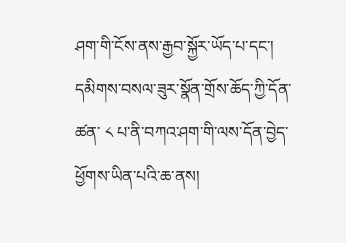ཤག་གི་ངོས་ནས་རྒྱབ་སྐྱོར་ཡོད་པ་དང་། དམིགས་བསལ་ཟུར་སྣོན་གྲོས་ཆོད་ཀྱི་དོན་ཚན་ ༨ པ་ནི་བཀའ་ཤག་གི་ལས་དོན་བྱེད་ཕྱོགས་ཡིན་པའི་ཆ་ནས།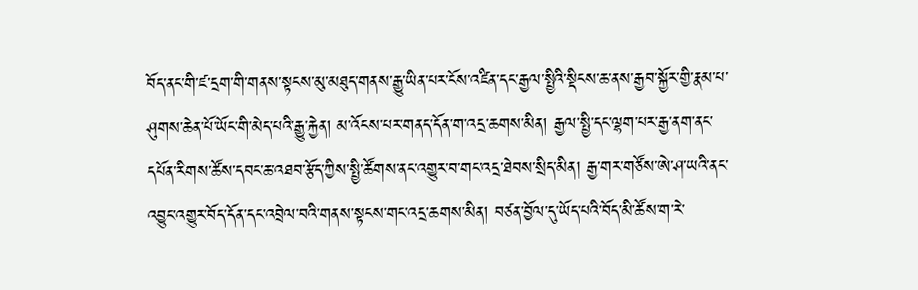བོད་ནང་གི་ཛ་དྲག་གི་གནས་སྟངས་མུ་མཐུད་གནས་རྒྱུ་ཡིན་པར་ངོས་འཛིན་དང་རྒྱལ་སྤྱིའི་སྡིངས་ཆ་ནས་རྒྱབ་སྐྱོར་གྱི་རྣམ་པ་ཤུགས་ཆེན་པོ་ཡོང་གི་མེད་པའི་རྒྱུ་རྐྱེན། མ་འོངས་པར་གནད་དོན་ག་འདྲ་ཆགས་མིན། རྒྱལ་སྤྱི་དང་ལྷག་པར་རྒྱ་ནག་ནང་དཔོན་རིགས་ཚོས་དབང་ཆ་འཐབ་རྩོད་ཀྱིས་སྤྱི་ཚོགས་ནང་འགྱུར་བ་གང་འདྲ་ཐེབས་སྲིད་མིན། རྒྱ་གར་གཙོས་ཨེ་ཤ་ཡའི་ནང་འབྱུང་འགྱུར་བོད་དོན་དང་འབྲེལ་བའི་གནས་སྟངས་གང་འདྲ་ཆགས་མིན། བཙན་བྱོལ་དུ་ཡོད་པའི་བོད་མི་ཚོས་ག་རེ་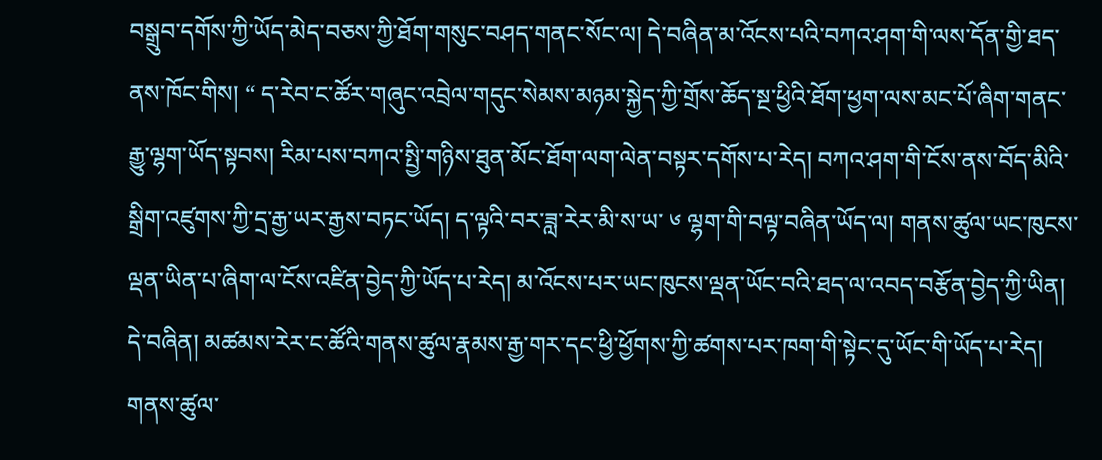བསྒྲུབ་དགོས་ཀྱི་ཡོད་མེད་བཅས་ཀྱི་ཐོག་གསུང་བཤད་གནང་སོང་ལ། དེ་བཞིན་མ་འོངས་པའི་བཀའ་ཤག་གི་ལས་དོན་གྱི་ཐད་ནས་ཁོང་གིས། “ ད་རེབ་ང་ཚོར་གཞུང་འབྲེལ་གདུང་སེམས་མཉམ་སྐྱེད་ཀྱི་གྲོས་ཆོད་སྔ་ཕྱིའི་ཐོག་ཕྱག་ལས་མང་པོ་ཞིག་གནང་རྒྱུ་ལྷག་ཡོད་སྟབས། རིམ་པས་བཀའ་སྤྱི་གཉིས་ཐུན་མོང་ཐོག་ལག་ལེན་བསྟར་དགོས་པ་རེད། བཀའ་ཤག་གི་ངོས་ནས་བོད་མིའི་སྒྲིག་འཛུགས་ཀྱི་དྲ་རྒྱ་ཡར་རྒྱས་བཏང་ཡོད། ད་ལྟའི་བར་ཟླ་རེར་མི་ས་ཡ་ ༦ ལྷག་གི་བལྟ་བཞིན་ཡོད་ལ། གནས་ཚུལ་ཡང་ཁུངས་ལྡན་ཡིན་པ་ཞིག་ལ་ངོས་འཛིན་བྱེད་ཀྱི་ཡོད་པ་རེད། མ་འོངས་པར་ཡང་ཁུངས་ལྡན་ཡོང་བའི་ཐད་ལ་འབད་བརྩོན་བྱེད་ཀྱི་ཡིན། དེ་བཞིན། མཚམས་རེར་ང་ཚོའི་གནས་ཚུལ་རྣམས་རྒྱ་གར་དང་ཕྱི་ཕྱོགས་ཀྱི་ཚགས་པར་ཁག་གི་སྟེང་དུ་ཡོང་གི་ཡོད་པ་རེད། གནས་ཚུལ་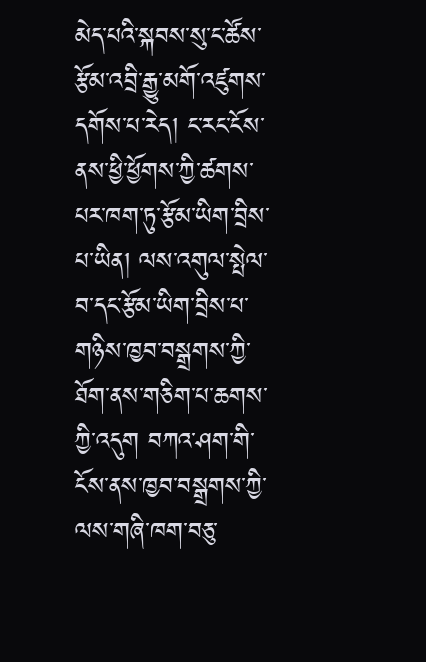མེད་པའི་སྐབས་སུ་ང་ཚོས་རྩོམ་འབྲི་རྒྱུ་མགོ་འཛུགས་དགོས་པ་རེད། ང་རང་ངོས་ནས་ཕྱི་ཕྱོགས་ཀྱི་ཚགས་པར་ཁག་ཏུ་རྩོམ་ཡིག་བྲིས་པ་ཡིན། ལས་འགུལ་སྤེལ་བ་དང་རྩོམ་ཡིག་བྲིས་པ་གཉིས་ཁྱབ་བསྒྲགས་ཀྱི་ཐོག་ནས་གཅིག་པ་ཆགས་ཀྱི་འདུག བཀའ་ཤག་གི་ངོས་ནས་ཁྱབ་བསྒྲགས་ཀྱི་ལས་གཞི་ཁག་བཅུ་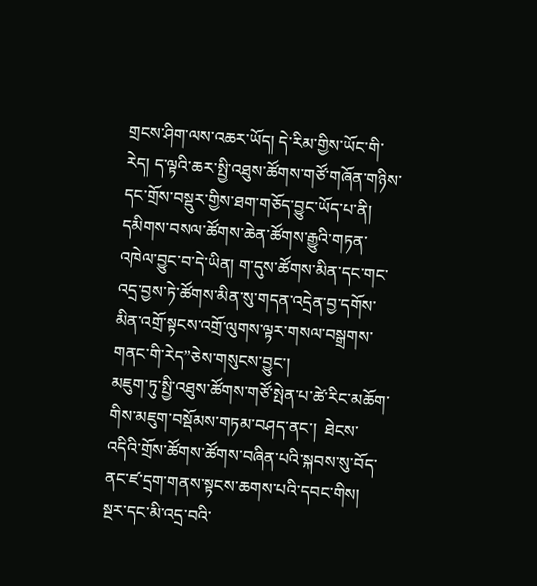གྲངས་ཤིག་ལས་འཆར་ཡོད། དེ་རིམ་གྱིས་ཡོང་གི་རེད། ད་ལྟའི་ཆར་སྤྱི་འཐུས་ཚོགས་གཙོ་གཞོན་གཉིས་དང་གྲོས་བསྡུར་གྱིས་ཐག་གཅོད་བྱུང་ཡོད་པ་ནི། དམིགས་བསལ་ཚོགས་ཆེན་ཚོགས་རྒྱུའི་གཏན་འཁེལ་བྱུང་བ་དེ་ཡིན། ག་དུས་ཚོགས་མིན་དང་གང་འདྲ་བྱས་ཏེ་ཚོགས་མིན་སུ་གདན་འདྲེན་བྱ་དགོས་མིན་འགྲོ་སྟངས་འགྲོ་ལུགས་ལྟར་གསལ་བསྒྲགས་གནང་གི་རེད”ཅེས་གསུངས་བྱུང་།
མཇུག་ཏུ་སྤྱི་འཐུས་ཚོགས་གཙོ་སྤེན་པ་ཚེ་རིང་མཆོག་གིས་མཇུག་བསྡོམས་གཏམ་བཤད་ནང་།  ཐེངས་འདིའི་གྲོས་ཚོགས་ཚོགས་བཞིན་པའི་སྐབས་སུ་བོད་ནང་ཛ་དྲག་གནས་སྟངས་ཆགས་པའི་དབང་གིས། སྔར་དང་མི་འདྲ་བའི་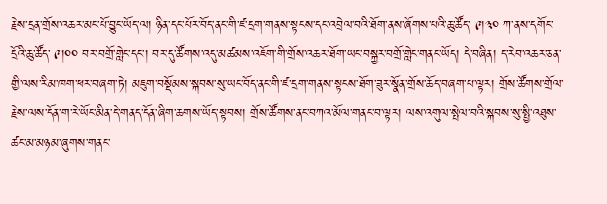རྗེས་དྲན་གྲོས་འཆར་མང་པོ་བྱུང་ཡོད་ལ། ཉིན་དང་པོར་བོད་ནང་གི་ཛ་དྲག་གནས་སྟངས་དང་འབྲེལ་བའི་ཐོག་ནས་ཞོགས་པའི་ཆུ་ཚོད་ ༩།༣༠ ཀ་ནས་དགོང་དྲོའི་ཆུ་ཚོད་ ༩།༠༠ བར་བགྲོ་གླེང་དང་། བར་དུ་ཚོགས་འདུ་མཚམས་འཇོག་གི་གྲོས་འཆར་ཐོག་ཡང་བསྐྱར་བགྲོ་གླེང་གནང་ཡོད། དེ་བཞིན། ད་རེབ་འཆར་ཅན་གྱི་ལས་རིམ་ཁག་ཕར་བཞག་ཏེ། མཇུག་བསྡོམས་སྐབས་སུ་ཡང་བོད་ནང་གི་ཛ་དྲག་གནས་སྟངས་ཐོག་ཟུར་སྣོན་གྲོས་ཆོད་བཞག་པ་ལྟར། གྲོས་ཚོགས་གྲོལ་རྗེས་ལས་དོན་ག་རེ་ཡོང་མིན་དེ་གནད་དོན་ཞིག་ཆགས་ཡོད་སྟབས། གྲོས་ཚོགས་ནང་བཀའ་མོལ་གནང་བ་ལྟར། ལས་འགུལ་སྤེལ་བའི་སྐབས་སུ་སྤྱི་འཐུས་ཚང་མ་མཉམ་ཞུགས་གནང་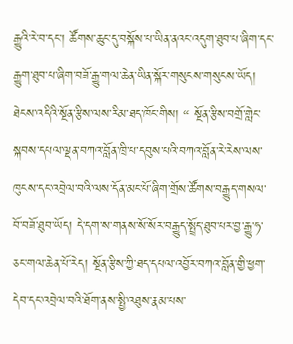རྒྱུའི་རེ་བ་དང་། ཚོགས་ཆུང་དུ་བསྐོས་པ་ཡིན་ནའང་འདུག་ཐུབ་པ་ཞིག་དང་རྒྱུག་ཐུབ་པ་ཞིག་བཟོ་རྒྱུ་གལ་ཆེན་ཡིན་སྐོར་གསུངས་གསུངས་ཡོད།
ཐེངས་འདིའི་སྔོན་རྩིས་ལས་རིམ་ཐད་ཁོང་གིས། “ སྔོན་རྩིས་བགྲོ་གླེང་སྐབས་དཔལ་ལྡན་བཀའ་བློན་ཁྲི་པ་དབུས་པའི་བཀའ་བློན་རེ་རེས་ལས་ཁུངས་དང་འབྲེལ་བའི་ལས་དོན་མང་པོ་ཞིག་གྲོས་ཚོགས་བརྒྱུད་གསལ་བོ་བཟོ་ཐུབ་ཡོད། དེ་དག་ས་གནས་སོ་སོར་བརྒྱུད་སྤྲོད་ཐུབ་པར་བྱ་རྒྱུ་ཧ་ཅང་གལ་ཆེན་པོ་རེད། སྔོན་རྩིས་ཀྱི་ཐད་དཔལ་འབྱོར་བཀའ་བློན་གྱི་ཕྱག་དེབ་དང་འབྲེལ་བའི་ཐོག་ནས་སྤྱི་འཐུས་རྣམ་པས་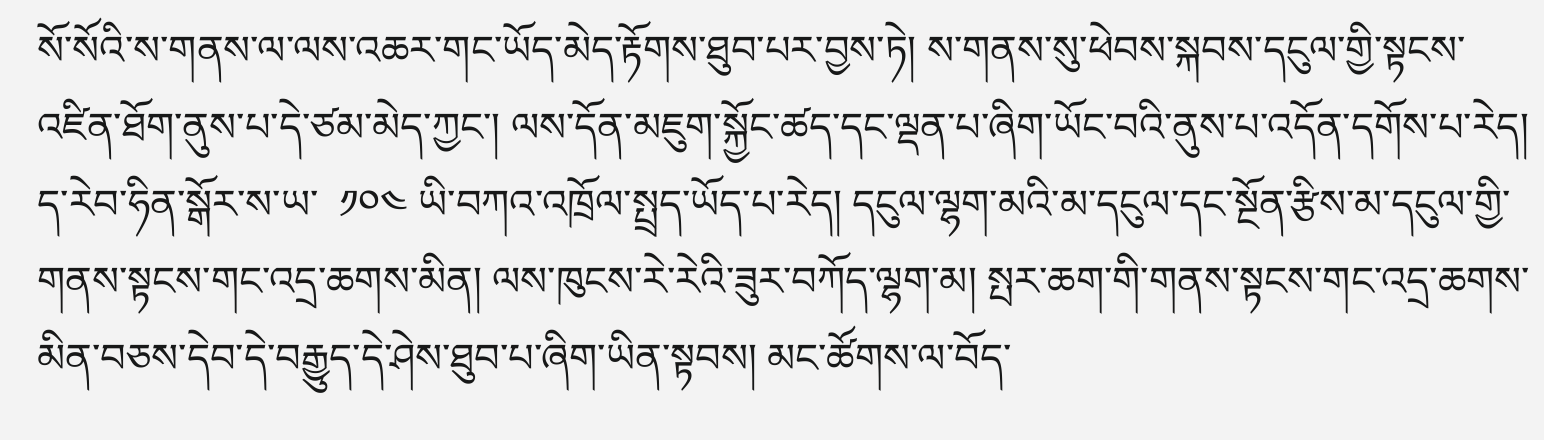སོ་སོའི་ས་གནས་ལ་ལས་འཆར་གང་ཡོད་མེད་རྟོགས་ཐུབ་པར་བྱས་ཏེ། ས་གནས་སུ་ཕེབས་སྐབས་དངུལ་གྱི་སྟངས་འཛིན་ཐོག་ནུས་པ་དེ་ཙམ་མེད་ཀྱང་། ལས་དོན་མཇུག་སྐྱོང་ཚད་དང་ལྡན་པ་ཞིག་ཡོང་བའི་ནུས་པ་འདོན་དགོས་པ་རེད།  ད་རེབ་ཧིན་སྒོར་ས་ཡ་  ༡༠༤ ཡི་བཀའ་འཁྲོལ་སྤྲད་ཡོད་པ་རེད། དངུལ་ལྷག་མའི་མ་དངུལ་དང་སྔོན་རྩིས་མ་དངུལ་གྱི་གནས་སྟངས་གང་འདྲ་ཆགས་མིན། ལས་ཁུངས་རེ་རེའི་ཟུར་བཀོད་ལྷག་མ། སྤར་ཆག་གི་གནས་སྟངས་གང་འདྲ་ཆགས་མིན་བཅས་དེབ་དེ་བརྒྱུད་དེ་ཤེས་ཐུབ་པ་ཞིག་ཡིན་སྟབས། མང་ཚོགས་ལ་བོད་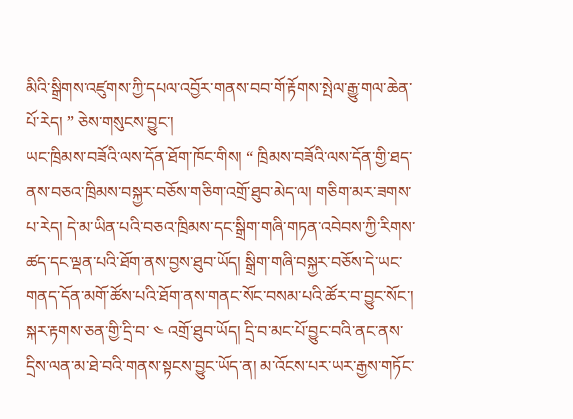མིའི་སྒྲིགས་འཛུགས་ཀྱི་དཔལ་འབྱོར་གནས་བབ་གོ་རྟོགས་སྤེལ་རྒྱུ་གལ་ཆེན་པོ་རེད། ” ཅེས་གསུངས་བྱུང་།
ཡང་ཁྲིམས་བཟོའི་ལས་དོན་ཐོག་ཁོང་གིས། “ ཁྲིམས་བཟོའི་ལས་དོན་གྱི་ཐད་ནས་བཅའ་ཁྲིམས་བསྐྱར་བཅོས་གཅིག་འགྲོ་ཐུབ་མེད་ལ། གཅིག་མར་ཟགས་པ་རེད། དེ་མ་ཡིན་པའི་བཅའ་ཁྲིམས་དང་སྒྲིག་གཞི་གཏན་འབེབས་ཀྱི་རིགས་ཚད་དང་ལྡན་པའི་ཐོག་ནས་བྱས་ཐུབ་ཡོད། སྒྲིག་གཞི་བསྐྱར་བཅོས་དེ་ཡང་གནད་དོན་མགོ་ཚོས་པའི་ཐོག་ནས་གནང་སོང་བསམ་པའི་ཚོར་བ་བྱུང་སོང་། སྐར་རྟགས་ཅན་གྱི་དྲི་བ་ ༤ འགྲོ་ཐུབ་ཡོད། དྲི་བ་མང་པོ་བྱུང་བའི་ནང་ནས་དྲིས་ལན་མ་ཐེ་བའི་གནས་སྟངས་བྱུང་ཡོད་ན། མ་འོངས་པར་ཡར་རྒྱས་གཏོང་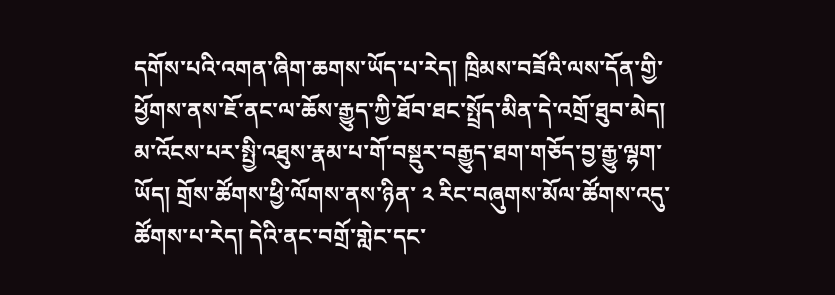དགོས་པའི་འགན་ཞིག་ཆགས་ཡོད་པ་རེད། ཁྲིམས་བཟོའི་ལས་དོན་གྱི་ཕྱོགས་ནས་ཇོ་ནང་ལ་ཆོས་རྒྱུད་ཀྱི་ཐོབ་ཐང་སྤྲོད་མིན་དེ་འགྲོ་ཐུབ་མེད། མ་འོངས་པར་སྤྱི་འཐུས་རྣམ་པ་གོ་བསྡུར་བརྒྱུད་ཐག་གཅོད་བྱ་རྒྱུ་ལྷག་ཡོད། གྲོས་ཚོགས་ཕྱི་ལོགས་ནས་ཉིན་ ༢ རིང་བཞུགས་མོལ་ཚོགས་འདུ་ཚོགས་པ་རེད། དེའི་ནང་བགྲོ་གླེང་དང་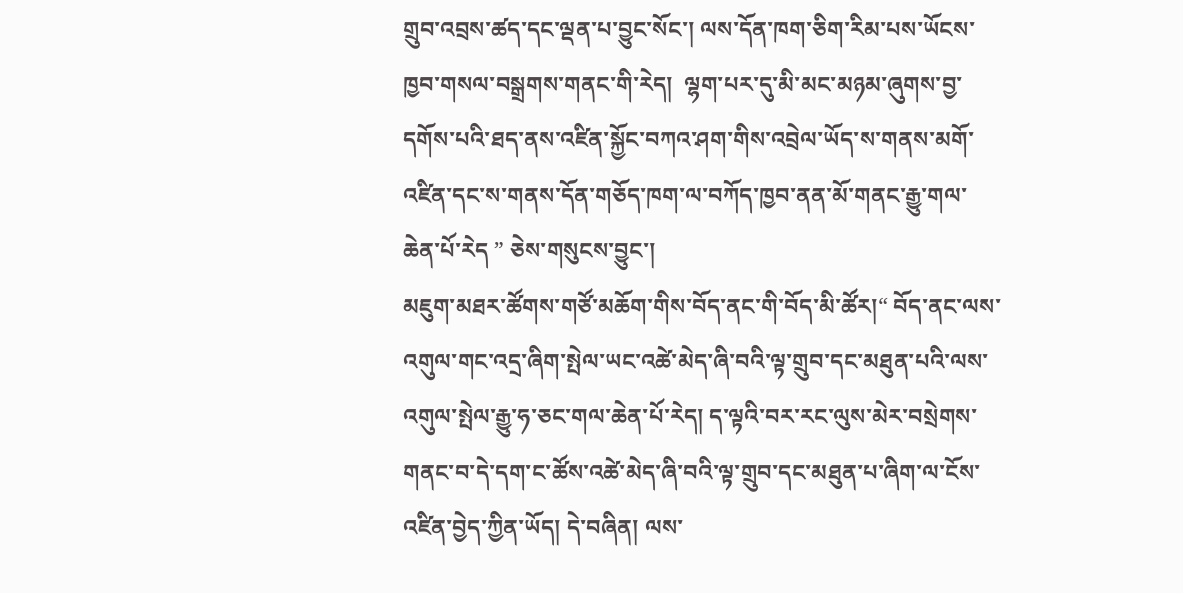གྲུབ་འབྲས་ཚད་དང་ལྡན་པ་བྱུང་སོང་། ལས་དོན་ཁག་ཅིག་རིམ་པས་ཡོངས་ཁྱབ་གསལ་བསྒྲགས་གནང་གི་རེད།  ལྷག་པར་དུ་མི་མང་མཉམ་ཞུགས་བྱ་དགོས་པའི་ཐད་ནས་འཛིན་སྐྱོང་བཀའ་ཤག་གིས་འབྲེལ་ཡོད་ས་གནས་མགོ་འཛིན་དང་ས་གནས་དོན་གཅོད་ཁག་ལ་བཀོད་ཁྱབ་ནན་མོ་གནང་རྒྱུ་གལ་ཆེན་པོ་རེད ” ཅེས་གསུངས་བྱུང་།
མཇུག་མཐར་ཚོགས་གཙོ་མཆོག་གིས་བོད་ནང་གི་བོད་མི་ཚོར།“ བོད་ནང་ལས་འགུལ་གང་འདྲ་ཞིག་སྤེལ་ཡང་འཚེ་མེད་ཞི་བའི་ལྟ་གྲུབ་དང་མཐུན་པའི་ལས་འགུལ་སྤེལ་རྒྱུ་ཧ་ཅང་གལ་ཆེན་པོ་རེད། ད་ལྟའི་བར་རང་ལུས་མེར་བསྲེགས་གནང་བ་དེ་དག་ང་ཚོས་འཚེ་མེད་ཞི་བའི་ལྟ་གྲུབ་དང་མཐུན་པ་ཞིག་ལ་ངོས་འཛིན་བྱེད་ཀྱིན་ཡོད། དེ་བཞིན། ལས་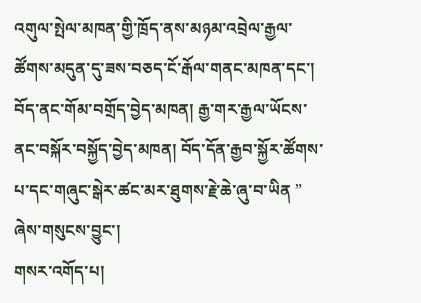འགུལ་སྤེལ་མཁན་གྱི་ཁྲོད་ནས་མཉམ་འབྲེལ་རྒྱལ་ཚོགས་མདུན་དུ་ཟས་བཅད་ངོ་རྒོལ་གནང་མཁན་དང་། བོད་ནང་གོམ་བགྲོད་བྱེད་མཁན། རྒྱ་གར་རྒྱལ་ཡོངས་ནང་བསྐོར་བསྐྱོད་བྱེད་མཁན། བོད་དོན་རྒྱབ་སྐྱོར་ཚོགས་པ་དང་གཞུང་སྒེར་ཚང་མར་ཐུགས་རྗེ་ཆེ་ཞུ་བ་ཡིན ” ཞེས་གསུངས་བྱུང་།
གསར་འགོད་པ།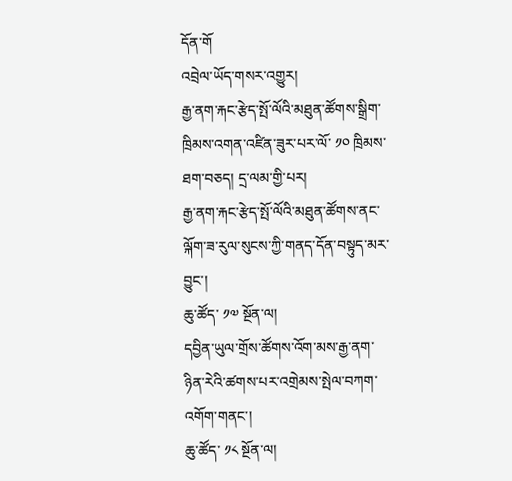དོན་གོ
འབྲེལ་ཡོད་གསར་འགྱུར།
རྒྱ་ནག་རྐང་རྩེད་སྤོ་ལོའི་མཐུན་ཚོགས་སྒྲིག་ཁྲིམས་འགན་འཛིན་ཟུར་པར་ལོ་ ༡༠ ཁྲིམས་ཐག་བཅད། དྲ་ལམ་གྱི་པར།
རྒྱ་ནག་རྐང་རྩེད་སྤོ་ལོའི་མཐུན་ཚོགས་ནང་ལྐོག་ཟ་རུལ་སུངས་ཀྱི་གནད་དོན་བསྟུད་མར་བྱུང་།
ཆུ་ཚོད་ ༡༧ སྔོན་ལ།
དབྱིན་ཡུལ་གྲོས་ཚོགས་འོག་མས་རྒྱ་ནག་ཉིན་རེའི་ཚགས་པར་འགྲེམས་སྤེལ་བཀག་འགོག་གནང་།
ཆུ་ཚོད་ ༡༨ སྔོན་ལ།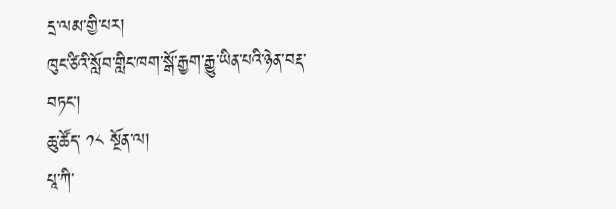དྲ་ལམ་གྱི་པར།
ཁུང་ཙིའི་སློབ་གླིང་ཁག་སྒོ་རྒྱག་རྒྱུ་ཡིན་པའི་ཉེན་བརྡ་བཏང་།
ཆུ་ཚོད་ ༡༨ སྔོན་ལ།
པཱ་ཀི་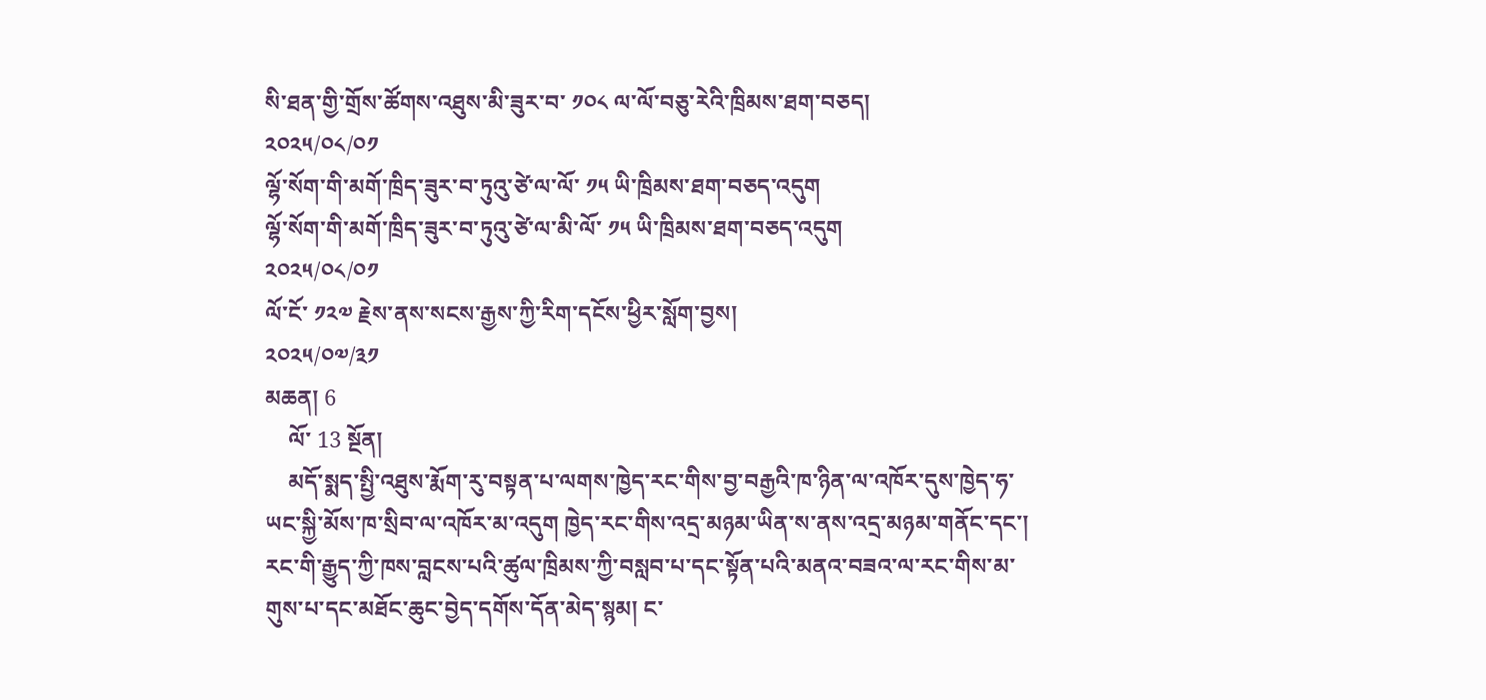སི་ཐན་གྱི་གྲོས་ཚོགས་འཐུས་མི་ཟུར་བ་ ༡༠༨ ལ་ལོ་བཅུ་རེའི་ཁྲིམས་ཐག་བཅད།
༢༠༢༥/༠༨/༠༡
ལྷོ་སོག་གི་མགོ་ཁྲིད་ཟུར་བ་ཏུའུ་ཙེ་ལ་ལོ་ ༡༥ ཡི་ཁྲིམས་ཐག་བཅད་འདུག
ལྷོ་སོག་གི་མགོ་ཁྲིད་ཟུར་བ་ཏུའུ་ཙེ་ལ་མི་ལོ་ ༡༥ ཡི་ཁྲིམས་ཐག་བཅད་འདུག
༢༠༢༥/༠༨/༠༡
ལོ་ངོ་ ༡༢༧ རྗེས་ནས་སངས་རྒྱས་ཀྱི་རིག་དངོས་ཕྱིར་སློག་བྱས།
༢༠༢༥/༠༧/༣༡
མཆན། 6
    ལོ་ 13 སྔོན།
    མདོ་སྨད་སྤྱི་འཐུས་རྨོག་རུ་བསྟན་པ་ལགས་ཁྱེད་རང་གིས་བྱ་བརྒྱའི་ཁ་ཉིན་ལ་འཁོར་དུས་ཁྱེད་ཧ་ཡང་སྐྱི་མོས་ཁ་སྲིབ་ལ་འཁོར་མ་འདུག ཁྱེད་རང་གིས་འདྲ་མཉམ་ཡིན་ས་ནས་འདྲ་མཉམ་གནོང་དང་། རང་གི་རྒྱུད་ཀྱི་ཁས་བླངས་པའི་ཚུལ་ཁྲིམས་ཀྱི་བསླབ་པ་དང་སྟོན་པའི་མནའ་བཟའ་ལ་རང་གིས་མ་གུས་པ་དང་མཐོང་ཆུང་བྱེད་དགོས་དོན་མེད་སྙམ། ང་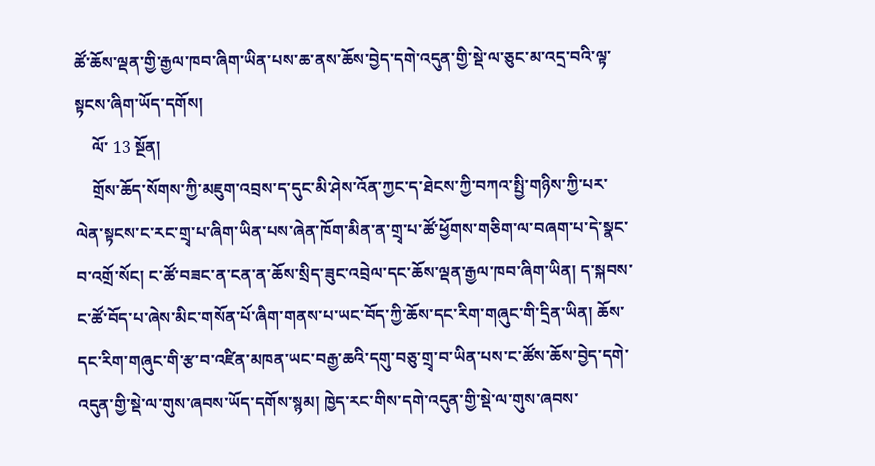ཚོ་ཆོས་ལྡན་གྱི་རྒྱལ་ཁབ་ཞིག་ཡིན་པས་ཆ་ནས་ཆོས་བྱེད་དགེ་འདུན་གྱི་སྡེ་ལ་ཅུང་མ་འདྲ་བའི་ལྟ་སྟངས་ཞིག་ཡོད་དགོས།
    ལོ་ 13 སྔོན།
    གྲོས་ཆོད་སོགས་ཀྱི་མཇུག་འབྲས་ད་དུང་མི་ཤེས་འོན་ཀྱང་ད་ཐེངས་ཀྱི་བཀའ་སྤྱི་གཉིས་ཀྱི་པར་ལེན་སྟངས་ང་རང་གྲྭ་པ་ཞིག་ཡིན་པས་ཞེན་ཁོག་མིན་ན་གྲྭ་པ་ཚོ་ཕྱོགས་གཅིག་ལ་བཞག་པ་དེ་སྣང་བ་འགྲོ་སོང། ང་ཚོ་བཟང་ན་ངན་ན་ཆོས་སྲིད་ཟུང་འབྲེལ་དང་ཆོས་ལྡན་རྒྱལ་ཁབ་ཞིག་ཡིན། ད་སྐབས་ང་ཚོ་བོད་པ་ཞེས་མིང་གསོན་པོ་ཞིག་གནས་པ་ཡང་བོད་ཀྱི་ཆོས་དང་རིག་གཞུང་གི་དྲིན་ཡིན། ཆོས་དང་རིག་གཞུང་གི་རྩ་བ་འཛིན་མཁན་ཡང་བརྒྱ་ཆའི་དགུ་བཅུ་གྲྭ་བ་ཡིན་པས་ང་ཚོས་ཆོས་བྱེད་དགེ་འདུན་གྱི་སྡེ་ལ་གུས་ཞབས་ཡོད་དགོས་སྙམ། ཁྱེད་རང་གིས་དགེ་འདུན་གྱི་སྡེ་ལ་གུས་ཞབས་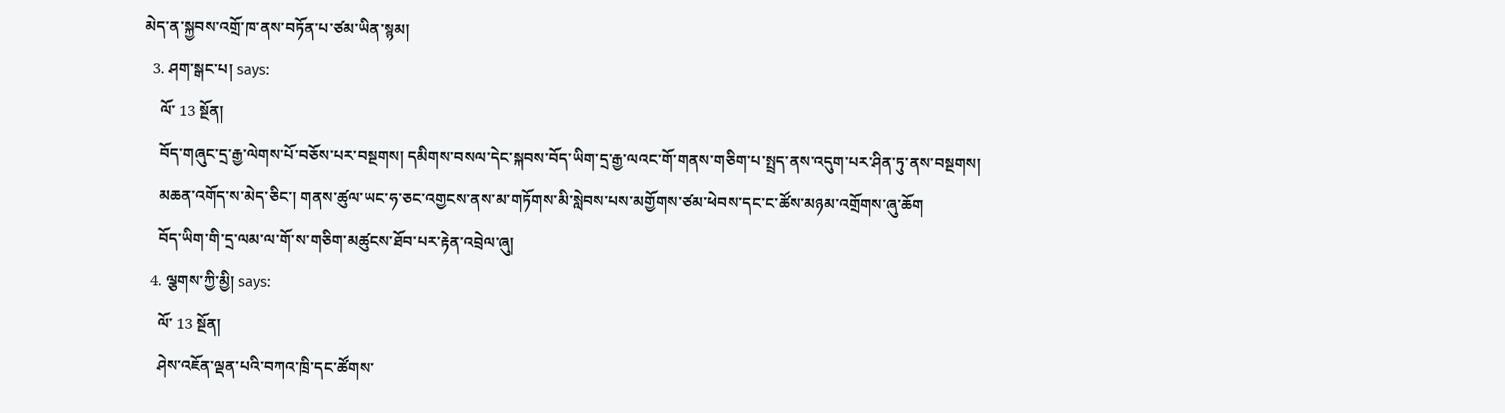མེད་ན་སྐྱབས་འགྲོ་ཁ་ནས་བཏོན་པ་ཙམ་ཡིན་སྙམ།
  3. ཤག་སྒང་པ། says:
    ལོ་ 13 སྔོན།
    བོད་གཞུང་དྲ་རྒྱ་ལེགས་པོ་བཅོས་པར་བསྔགས། དམིགས་བསལ་དེང་སྐབས་བོད་ཡིག་དྲ་རྒྱ་ལའང་གོ་གནས་གཅིག་པ་སྤྲད་ནས་འདུག་པར་ཤིན་ཏུ་ནས་བསྔགས།
    མཆན་འགོད་ས་མེད་ཅིང་། གནས་ཚུལ་ཡང་ཧ་ཅང་འགྱངས་ནས་མ་གཏོགས་མི་སླེབས་པས་མགྱོགས་ཙམ་ཕེབས་དང་ང་ཚོས་མཉམ་འགྲོགས་ཞུ་ཆོག
    བོད་ཡིག་གི་དྲ་ལམ་ལ་གོ་ས་གཅིག་མཚུངས་ཐོབ་པར་རྟེན་འབྲེལ་ཞུ།
  4. ལྕགས་ཀྱི་མྱི། says:
    ལོ་ 13 སྔོན།
    ཤེས་འཇོན་ལྡན་པའི་བཀའ་ཁྲི་དང་ཚོགས་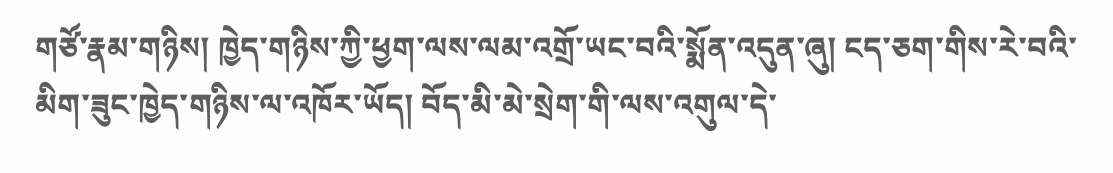གཙོ་རྣམ་གཉིས། ཁྱེད་གཉིས་ཀྱི་ཕྱག་ལས་ལམ་འགྲོ་ཡང་བའི་སྨོན་འདུན་ཞུ། ངད་ཅག་གིས་རེ་བའི་མིག་ཟུང་ཁྱེད་གཉིས་ལ་འཁོར་ཡོད། བོད་མི་མེ་སྲེག་གི་ལས་འགུལ་དེ་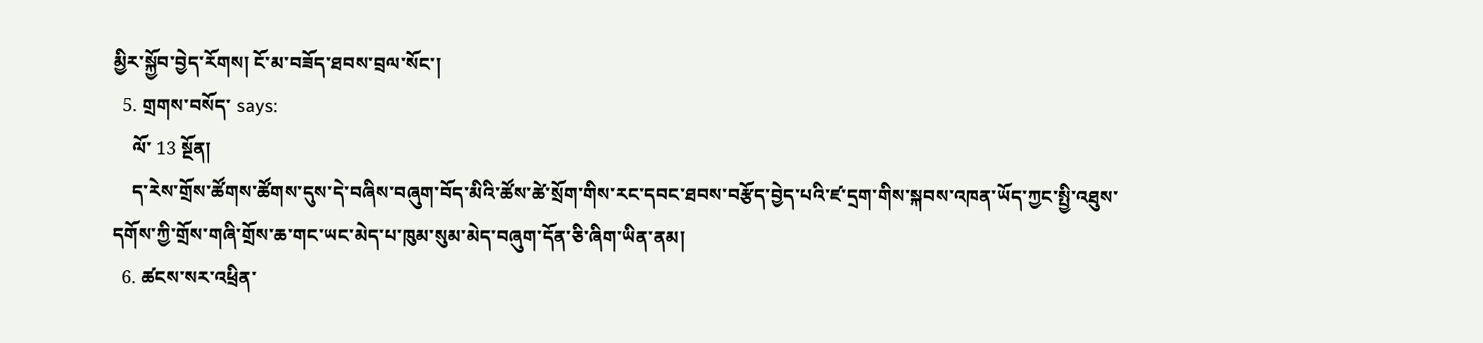མྱིར་སྐྱོབ་བྱེད་རོགས། ངོ་མ་བཟོད་ཐབས་བྲལ་སོང་།
  5. གྲགས་བསོད་ says:
    ལོ་ 13 སྔོན།
    ད་རེས་གྲོས་ཚོགས་ཚོགས་དུས་དེ་བཞིས་བཞུག་བོད་མིའི་ཚོས་ཚེ་སྲོག་གིས་རང་དབང་ཐབས་བརྩོད་བྱེད་པའི་ཛ་དྲག་གིས་སྐབས་འཁན་ཡོད་ཀྱང་སྤྱི་འཐུས་དགོས་ཀྱི་གྲོས་གཞི་གྲོས་ཆ་གང་ཡང་མེད་པ་ཁུམ་སུམ་མེད་བཞུག་དོན་ཅི་ཞིག་ཡིན་ནམ།
  6. ཚངས་སར་འཕྲིན་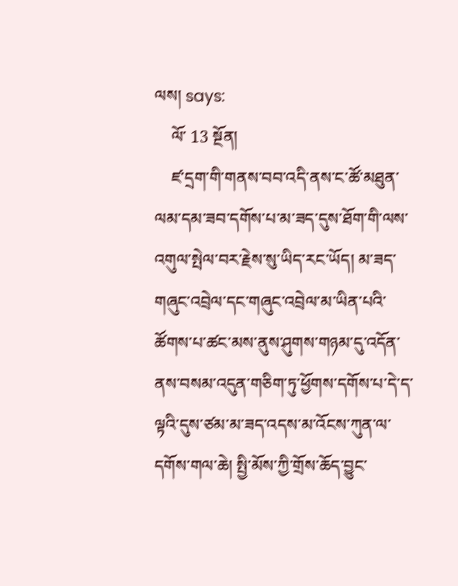ལས། says:
    ལོ་ 13 སྔོན།
    ཛ་དྲག་གི་གནས་བབ་འདི་ནས་ང་ཚོ་མཐུན་ལམ་དམ་ཟབ་དགོས་པ་མ་ཟད་དུས་ཐོག་གི་ལས་འགུལ་སྤེལ་བར་རྗེས་སུ་ཡིད་རང་ཡོད། མ་ཟད་གཞུང་འབྲེལ་དང་གཞུང་འབྲེལ་མ་ཡིན་པའི་ཚོགས་པ་ཚང་མས་ནུས་ཤུགས་གཉམ་དུ་འདོན་ནས་བསམ་འདུན་གཅིག་ཏུ་ཕྱོགས་དགོས་པ་དེ་ད་ལྟའི་དུས་ཙམ་མ་ཟད་འདས་མ་འོངས་ཀུན་ལ་དགོས་གལ་ཆེ། སྤྱི་མོས་ཀྱི་གྲོས་ཆོད་བྱུང་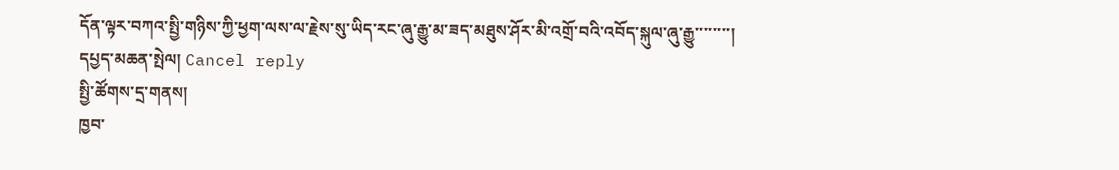དོན་ལྟར་བཀའ་སྤྱི་གཉིས་ཀྱི་ཕྱག་ལས་ལ་རྗེས་སུ་ཡིད་རང་ཞུ་རྒྱུ་མ་ཟད་མཐུས་ཤོར་མི་འགྲོ་བའི་འབོད་སྐུལ་ཞུ་རྒྱུ་་་་་་་་།
དཔྱད་མཆན་སྤེལ། Cancel reply
སྤྱི་ཚོགས་དྲ་གནས།
ཁྱབ་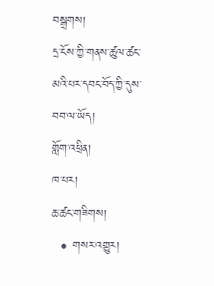བསྒྲགས།
དྲ་ངོས་ཀྱི་གནས་ཚུལ་ཚང་མའི་པར་དབང་བོད་ཀྱི་དུས་བབ་ལ་ཡོད།
གློག་འཕྲིན།
ཁ་པར།
ཆ་ཚང་གཟིགས།
  • གསར་འགྱུར།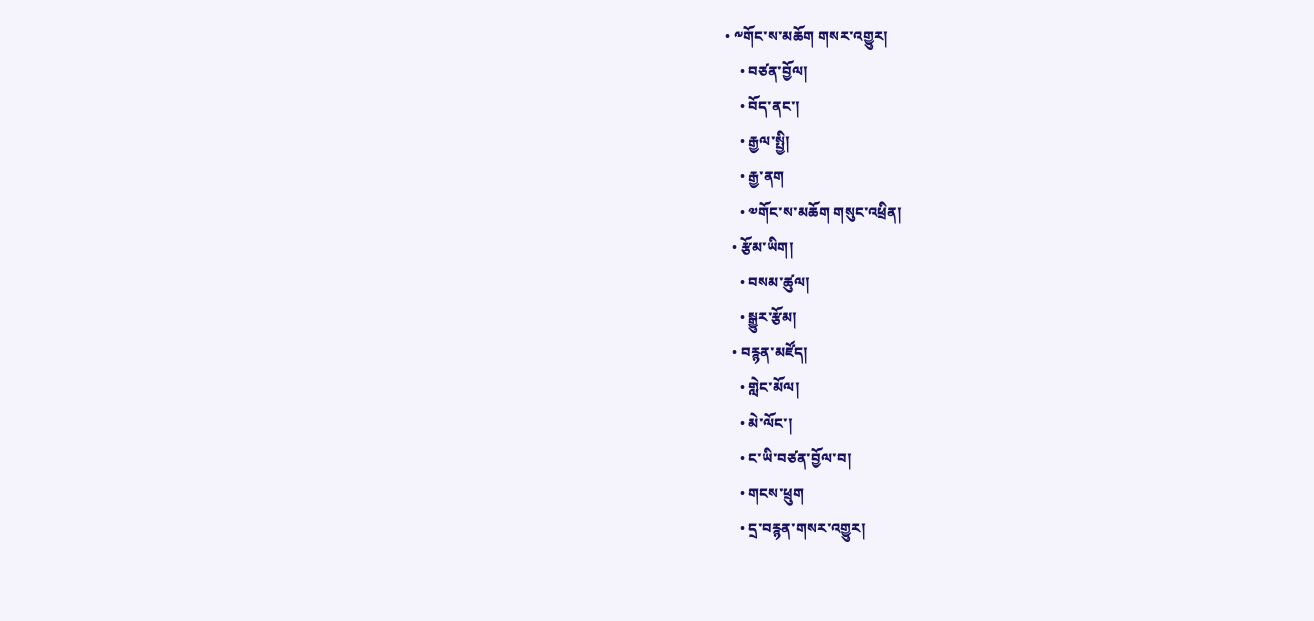• ༸གོང་ས་མཆོག གསར་འགྱུར།
    • བཙན་བྱོལ།
    • བོད་ནང་།
    • རྒྱལ་སྤྱི།
    • རྒྱ་ནག
    • ༧གོང་ས་མཆོག གསུང་འཕྲིན།
  • རྩོམ་ཡིག།
    • བསམ་ཚུལ།
    • སྒྱུར་རྩོམ།
  • བརྙན་མཛོད།
    • གླེང་མོལ།
    • མེ་ལོང་།
    • ང་ཡི་བཙན་བྱོལ་བ།
    • གངས་ཕྲུག
    • དྲ་བརྙན་གསར་འགྱུར།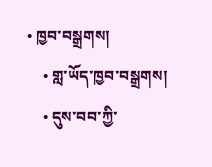• ཁྱབ་བསྒྲགས།
    • གླ་ཡོད་ཁྱབ་བསྒྲགས།
    • དུས་བབ་ཀྱི་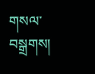གསལ་བསྒྲགས།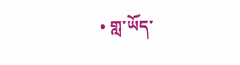• གླ་ཡོད་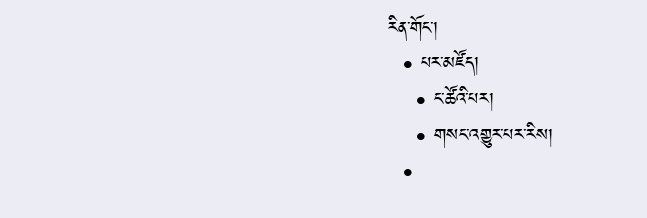རིན་གོང་།
  • པར་མཛོད།
    • ང་ཚོའི་པར།
    • གསང་འགྱུར་པར་རིས།
  •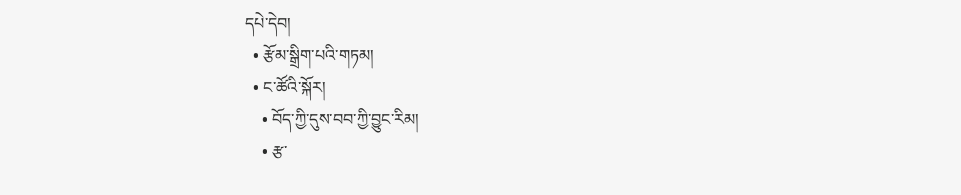དཔེ་དེབ།
  • རྩོམ་སྒྲིག་པའི་གཏམ།
  • ང་ཚོའི་སྐོར།
    • བོད་ཀྱི་དུས་བབ་ཀྱི་བྱུང་རིམ།
    • རྩ་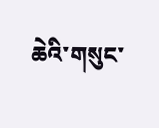ཆེའི་གསུང་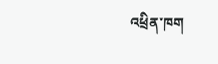འཕྲིན་ཁག